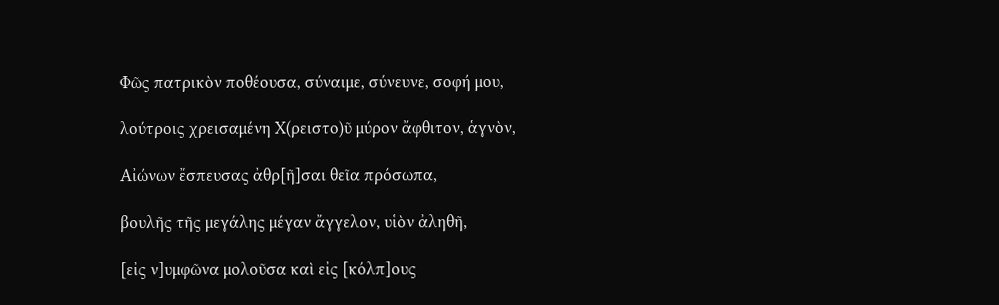Φῶς πατρικὸν ποθέουσα, σύναιμε, σύνευνε, σοφή μου,

λούτροις χρεισαμένη Χ(ρειστο)ῦ μύρον ἄφθιτον, ἁγνὸν,

Αἰώνων ἔσπευσας ἀθρ[ῆ]σαι θεῖα πρόσωπα,

βουλῆς τῆς μεγάλης μέγαν ἄγγελον, υἱὸν ἀληθῆ,

[εἰς ν]υμφῶνα μολοῦσα καὶ εἰς [κόλπ]ους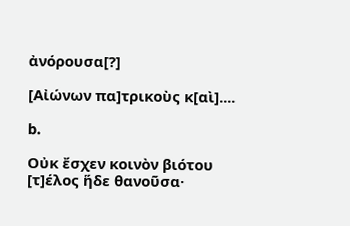ἀνόρουσα[?]

[Αἰώνων πα]τρικοὺς κ[αὶ]....

b.

Οὐκ ἔσχεν κοινὸν βιότου [τ]έλος ἥδε θανοῦσα·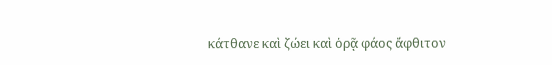κάτθανε καὶ ζώει καὶ ὁρᾷ φάος ἄφθιτον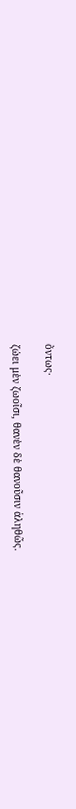ὄντως·

ζώει μὲν ζωοῖσι, θανὲν δὲ θανοῦσιν ἀληθῶς.